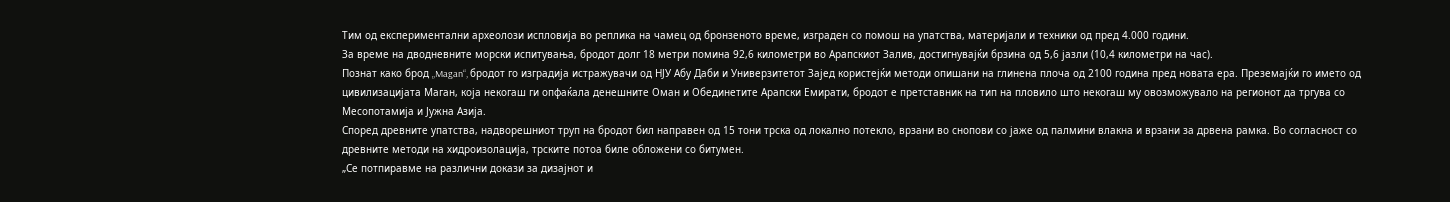Тим од експериментални археолози испловија во реплика на чамец од бронзеното време, изграден со помош на упатства, материјали и техники од пред 4.000 години.
За време на дводневните морски испитувања, бродот долг 18 метри помина 92,6 километри во Арапскиот Залив, достигнувајќи брзина од 5,6 јазли (10,4 километри на час).
Познат како брод „Magan“, бродот го изградија истражувачи од НЈУ Абу Даби и Универзитетот Зајед користејќи методи опишани на глинена плоча од 2100 година пред новата ера. Преземајќи го името од цивилизацијата Маган, која некогаш ги опфаќала денешните Оман и Обединетите Арапски Емирати, бродот е претставник на тип на пловило што некогаш му овозможувало на регионот да тргува со Месопотамија и Јужна Азија.
Според древните упатства, надворешниот труп на бродот бил направен од 15 тони трска од локално потекло, врзани во снопови со јаже од палмини влакна и врзани за дрвена рамка. Во согласност со древните методи на хидроизолација, трските потоа биле обложени со битумен.
„Се потпиравме на различни докази за дизајнот и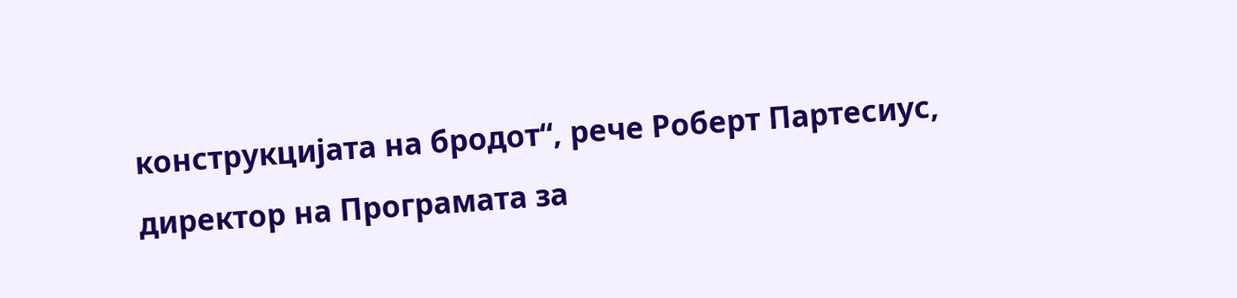конструкцијата на бродот“, рече Роберт Партесиус, директор на Програмата за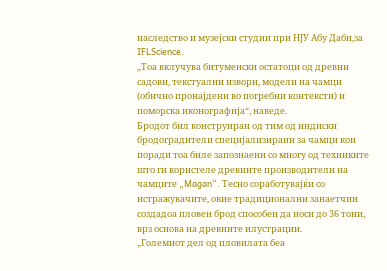наследство и музејски студии при НЈУ Абу Даби,за IFLScience.
„Тоа вклучува битуменски остатоци од древни садови, текстуални извори, модели на чамци (обично пронајдени во погребни контексти) и поморска иконографија“, наведе.
Бродот бил конструиран од тим од индиски бродоградители специјализирани за чамци кои поради тоа биле запознаени со многу од техниките што ги користеле древните производители на чамците „Magan“. Тесно соработувајќи со истражувачите, овие традиционални занаетчии создадоа пловен брод способен да носи до 36 тони, врз основа на древните илустрации.
„Големиот дел од пловилата беа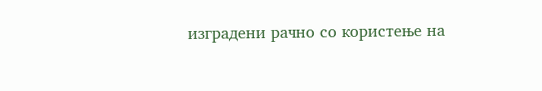изградени рачно со користење на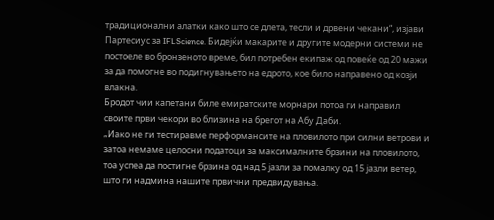традиционални алатки како што се длета, тесли и дрвени чекани“, изјави Партесиус за IFLScience. Бидејќи макарите и другите модерни системи не постоеле во бронзеното време, бил потребен екипаж од повеќе од 20 мажи за да помогне во подигнувањето на едрото, кое било направено од козји влакна.
Бродот чии капетани биле емиратските морнари потоа ги направил своите први чекори во близина на брегот на Абу Даби.
„Иако не ги тестиравме перформансите на пловилото при силни ветрови и затоа немаме целосни податоци за максималните брзини на пловилото, тоа успеа да постигне брзина од над 5 јазли за помалку од 15 јазли ветер, што ги надмина нашите првични предвидувања.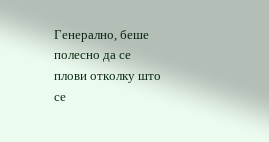Генерално, беше полесно да се плови отколку што се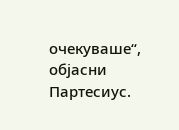очекуваше“, објасни Партесиус.